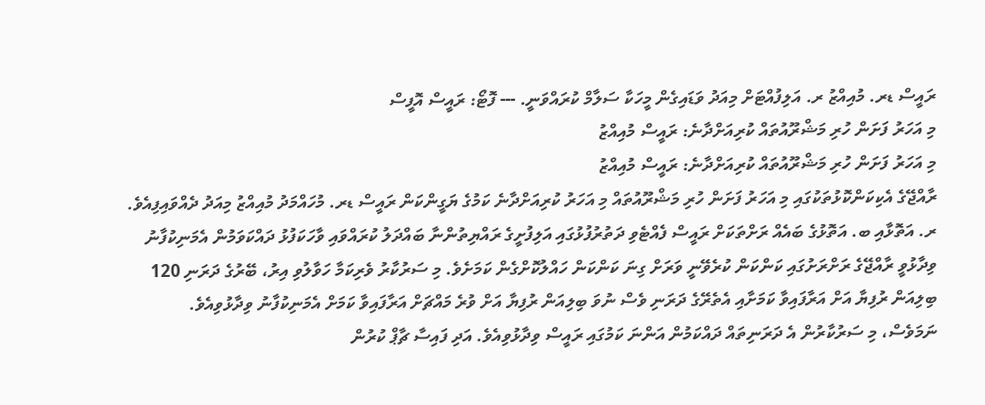ރައީސް ޑރ. މުއިއްޒު ރ. އަލިފުއްޓަށް މިއަދު ވަޑައިގެން މީހަކާ ސަލާމް ކުރައްވަނީ. --- ފޮޓޯ: ރައީސް އޮފީސް
މި އަހަރު ފަށަން ހުރި މަޝްރޫއުތައް ކުރިއަށްދާނެ: ރައީސް މުއިއްޒު
މި އަހަރު ފަށަން ހުރި މަޝްރޫއުތައް ކުރިއަށްދާނެ: ރައީސް މުއިއްޒު
ރާއްޖޭގެ އެކިކަންކޮޅުތަކުގައި މި އަހަރު ފަށަން ހުރި މަޝްރޫއުތައް މި އަހަރު ކުރިއަށްދާނެ ކަމުގެ ޔަގީންކަން ރައީސް ޑރ. މުހައްމަދު މުއިއްޒު މިއަދު ދެއްވައިފިއެވެ.
ރ. އަތޮޅާއި ބ. އަތޮޅުގެ ބައެއް ރަށްތަކަށް ރައީސް ފެއްޓެވި ދަތުރުފުޅުގައި އަލިފުށީގެ ރައްޔިތުންނާ ބައްދަލު ކުރައްވައި ވާހަކަފުޅު ދައްކަވަމުން އެމަނިކުފާނު ވިދާޅުވީ ރާއްޖޭގެ ރަށްރަށުގައި ކަންކަން ކުރެވޭނީ ވަރަށް ގިނަ ކަންކަން ހައްލުކޮށްގެން ކަމަށެވެ. މި ސަރުކާރު ވެރިކަމާ ހަވާލުވި އިރު، ބޭރުގެ ދަރަނި 120 ބިލިއަން ރުފިޔާ އަށް އަރާފައިވާ ކަމަށާއި އެތެރޭގެ ދަރަނި ވެސް ނުވަ ބިލިއަން ރުފިޔާ އަށް ވުރެ މައްޗަށް އަރާފައިވާ ކަމަށް އެމަނިކުފާނު ވިދާޅުވިއެވެ.
ނަމަވެސް، މި ސަރުކާރުން އެ ދަރަނިތައް ދައްކަމުން އަންނަ ކަމުގައި ރައީސް ވިދާޅުވިއެވެ. އަދި ފައިސާ ޗާޕް ކުރުން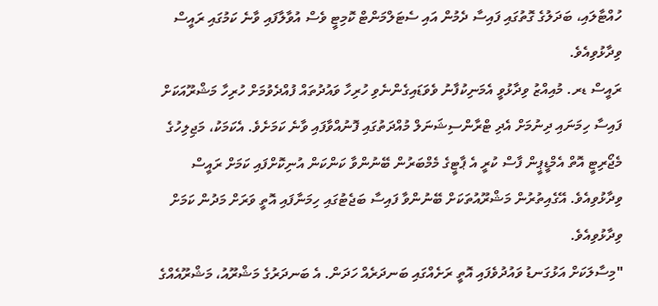ހުއްޓާލައި، ބަދަލުގެ ގޮތުގައި ފައިސާ ދެމުން އައި ސެޓަލްމަންޓް ކޮމިޓީ ވެސް އުވާލާފައި ވާނެ ކަމުގައި ރައީސް ވިދާޅުވިއެވެ.
ރައީސް ޑރ. މުއިއްޒު ވިދާޅުވީ އެމަނިކުފާނު ވެވަޑައިގެންނެވި ހުރިހާ ވައުދުތައް ފުއްދެވުމަށް ހުރިހާ މަޝްރޫއަކަށް ފައިސާ ހިމަނައި ދިނުމަށް އެދި ޓްރާންސިޝަނަލް މުއްދަތުގައި ފޮނުއްވާފައި ވާނެ ކަމަށެވެ. އެކަމަކު، މަޖިލިހުގެ މެޖޯރިޓީ އޮތް އެމްޑީޕީން ފާސް ކުރީ އެ ޕާޓީގެ މެމްބަރުން ބޭނުންވާ ކަންކަން އުނިކޮށްފައި ކަމަށް ރައީސް ވިދާޅުވިއެވެ. އޭގެއިތުރުން މަޝްރޫއުތަކަށް ބޭނުންވާ ފައިސާ ބަޖެޓުގައި ހިމަނާފައި އޮތީ ވަރަށް މަދުން ކަމަށް ވިދާޅުވިއެވެ.
"މިސާލަކަށް އަޅުގަނޑު ވައުދުވެފައި އޮތީ ރަށެއްގައި ބަނދަރެއް ހަދަން. އެ ބަނދަރުގެ މަޝްރޫއު، މަޝްރޫއެއްގެ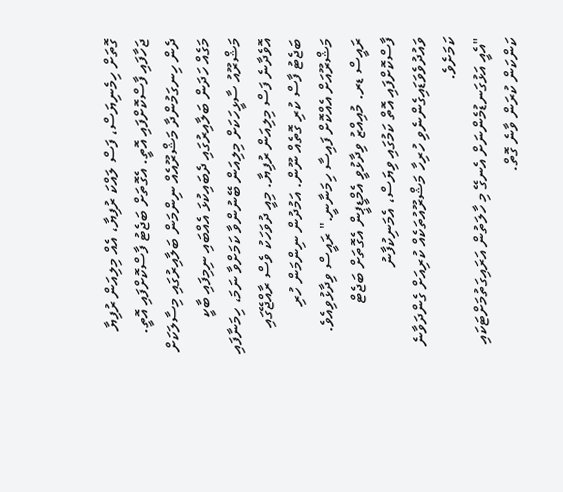ގޮތަށް ހިމެނިޔަސް، ފަސް ލައްކަ ރުފިޔާ، އެއް މިލިއަން ރުފިޔާ ޖަހާފައި ފާސްކޮށްފައި އޮތީ. އެގޮތަށް ބަޖެޓު ފާސްކޮށްފައި އޮތީ. ދެން ހިނގަމުންދާ މަޝްރޫއެއް ނިންމަން ބަލާއިރުގައި މިސާލަކަށް މަގެއް ހަދަން ބަލާއިރުގައި ދެބައިކުޅަ އެއްބައި ނިމިފައި ބާކީ މަޝްރޫއު ސާޅީހަކަށް މިލިއަން ބޭނުންވާ ކަމަށްވާ ނަމަ، ހިމަނާފައި އޮވެދާނެ ފަސް މިލިއަން ރުފިޔާ. މިއީ ދުވަހަކު ވެސް ރާއްޖޭގައި ބަޖެޓު ފާސް ކުރި ގޮތެއް ނޫން. އަމުދުން ނިންމަން ހުރި މަޝްރޫއަށް އެއްކޮށް ފައިސާ ހިމަނާނީ." ރައީސް ވިދާޅުވިއެވެ.
ރައީސް ޑރ. މުއިއްޒު ވިދާޅުވީ އެމްޑީޕީން އެގޮތަށް ބަޖެޓް ފާސްކޮށްފައި އޮތް ކަމުގައި ވިޔަސް، އެމަނިކުފާނު ވައުދުވެވަޑައިގެންނެވި ހުރިހާ މަޝްރޫއުތަކެއް ކުރިއަށް ގެންދަވާނެ ކަމަށެވެ.
"އެއީ އަޅުގަނޑުމެންނަށް އެނގޭ މި ހާލަތުން އަރައިގަތުމަށްޓަކައި ކަންކަން ކުރަން ވާނެ ގޮތް.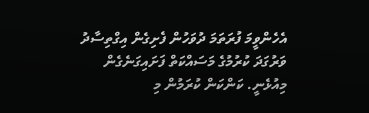އެހެންވީމަ ފުރަތަމަ ދުވަހުން ފެށިގެން އިގްތިސާދު ވަރުގަދަ ކުރުމުގެ މަސައްކަތް ފަށައިގަނެގެން މިއުޅެނީ. ކަންކަން ކުރަމުން މި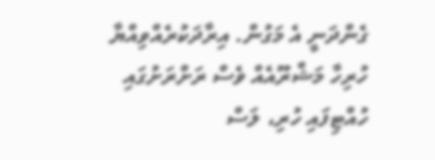ގެންދަނީ އެ މަގުން. އިރާދަކުރެއްވިއްޔާ ހުރިހާ މަޝްރޫއެއް ވެސް ރަށްރަށުގައި ހުއްޓިފައި ހުރި، ލަސް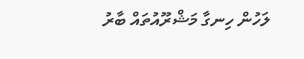ލަހުން ހިނގާ މަޝްރޫއުތައް ބާރު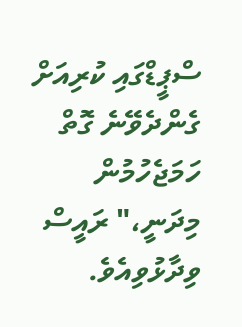ސްޕީޑްގައި ކުރިއަށް ގެންދެވޭނެ ގޮތް ހަމަޖެހުމުން މިދަނީ،" ރައީސް ވިދާޅުވިއެވެ.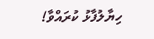ހިޔާލުފާޅު ކުރައްވާ!